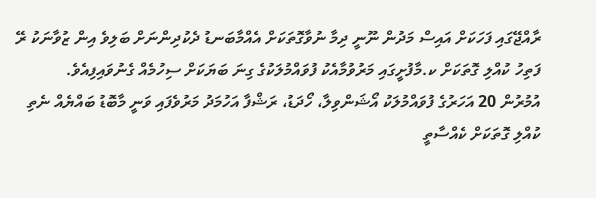ރާއްޖޭގައި ފަހަކަށް އައިސް މަދުން ނޫނީ ދިމާ ނުވާގޮތަކަށް އެއްމާބަނޑު ދެކުދިންނަށް ބަލިވެ އިން ޒުވާނަކު ރޭ ފަތިހު ކުއްލި ގޮތަކަށް ކ.މާފުށީގައި މަރުވުމާއެކު ފުވައްމުލަކުގެ ގިނަ ބަޔަކަށް ސިހުމެއް ގެނުވައިފިއެވެ.
އުމުރުން 20 އަހަރުގެ ފުވައްމުލަކު އޯޝަންވިލާ، ހޯދަޑު، ރަޝްފާ އަހުމަދު މަރުވެފައި ވަނީ މާބޮޑު ބައްޔެއް ނެތި ކުއްލި ގޮތަކަށް ކެއްސާތީ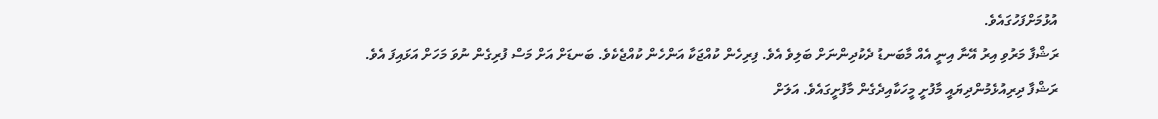އުޅުމަށްފަހުގައެވެ.
ރަޝްފާ މަރުވި އިރު އޭނާ އިނީ އެއް މާބަނޑު ދެކުދިންނަށް ބަލިވެ އެވެ. ފިރިހެން ކުއްޖަކާ އަންހެން ކުއްޖެކެވެ. ބަނޑަށް އަށް މަސް ފުރިގެން ނުވަ މަހަށް އަޅައިފަ އެވެ.
ރަޝްފާ ދިރިއުޅެމުންދިޔައީ މާފުށީ މީހަކާއިދެގެން މާފުށީގައެވެ. އަލަށް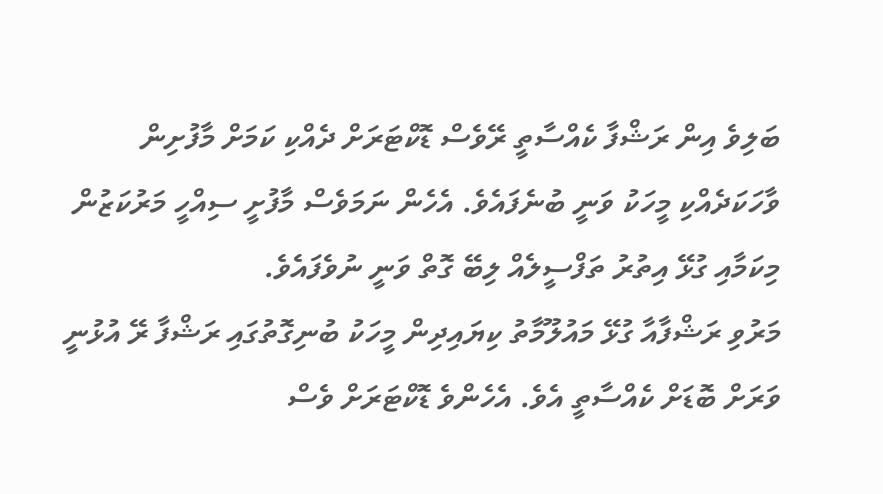ބަލިވެ އިން ރަޝްފާ ކެއްސާތީ ރޭވެސް ޑޮކްޓަރަށް ދެއްކި ކަމަށް މާފުށިން ވާހަކަދެއްކި މީހަކު ވަނީ ބުނެފައެވެ. އެހެން ނަމަވެސް މާފުށީ ސިއްހީ މަރުކަޒުން މިކަމާއި ގުޅޭ އިތުރު ތަފްސީލެއް ލިބޭ ގޮތް ވަނީ ނުވެފައެވެ.
މަރުވި ރަޝްފާއާ ގުޅޭ މައުލޫމާތު ކިޔައިދިން މީހަކު ބުނިގޮތުގައި ރަޝްފާ ރޭ އުޅުނީ ވަރަށް ބޮޑަށް ކެއްސާތީ އެވެ. އެހެންވެ ޑޮކްޓަރަށް ވެސް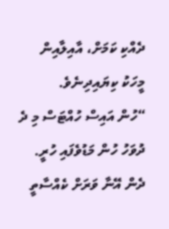ދެއްކި ކަމަށް، އާއިލާއިން މީހަކު ކިޔައިދިނެވެ.
“ހުން އައިސް ހުއްޓަސް މި ދެ ދުވަހު ހުން މަޑުވެފައި ހުރީ. ދެން އޭނާ ވަރަށް ކެއްސާތީ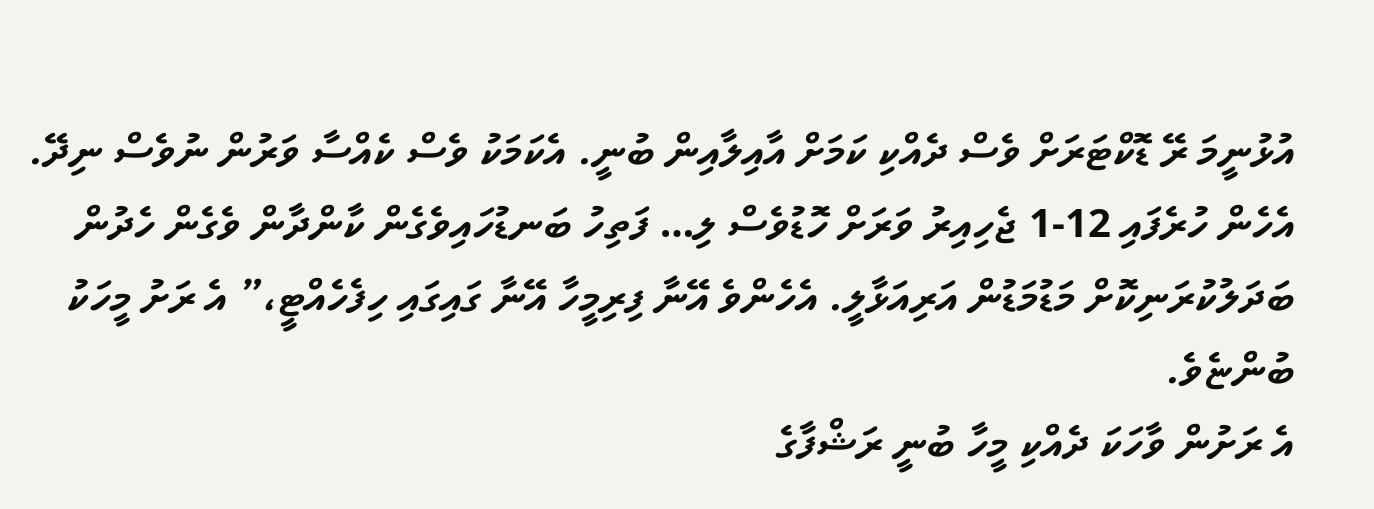އުޅުނީމަ ރޭ ޑޮކްޓަރަށް ވެސް ދެއްކި ކަމަށް އާއިލާއިން ބުނީ. އެކަމަކު ވެސް ކެއްސާ ވަރުން ނުވެސް ނިދޭ. އެހެން ހުރެފައި 12-1 ޖެހިއިރު ވަރަށް ހޮޑުވެސް ލި… ފަތިހު ބަނޑުހައިވެގެން ކާންދާން ވެގެން ހެދުން ބަދަލުކުރަނިކޮށް މަޑުމަޑުން އަރިއަޅާލީ. އެހެންވެ އޭނާ ފިރިމީހާ އޭނާ ގައިގައި ހިފެހެއްޓީ،” އެ ރަށު މީހަކު ބުންޏެވެ.
އެ ރަށުން ވާހަކަ ދެއްކި މީހާ ބުނީ ރަޝްފާގެ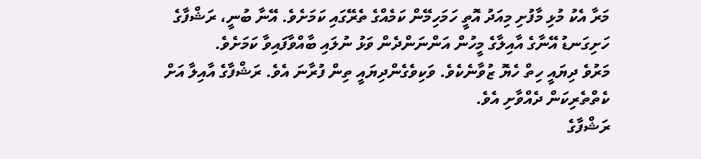މަރާ އެކު މުޅި މާފުށި މިއަދު އޮތީ ހަމަހިމޭން ކަމެއްގެ ތެރޭގައި ކަމަށެވެ. އޭނާ ބުނީ، ރަޝްފާގެ ހަށިގަނޑު އޭނާގެ އާއިލާގެ މީހުން އަންނަންދެން ވަޅު ނުލައި ބާއްވާފައިވާ ކަމަށެވެ.
މަރުވެ ދިޔައީ ހިތް ހެޔޮ ޒުވާނެކެވެ. ވަކިވެގެންދިޔައީ ތިން ފުރާނަ އެވެ. ރަޝްފާގެ އާއިލާ އަށް ކެތްތެރިކަން ދެއްވާށި އެވެ.
ރަޝްފާގެ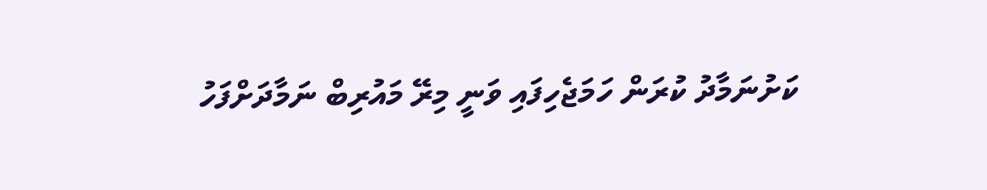ކަށުނަމާދު ކުރަން ހަމަޖެހިފައި ވަނީ މިރޭ މައުރިބް ނަމާދަށްފަހު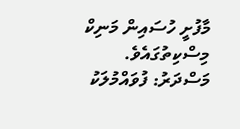މާފުށީ ހުސައިން މަނިކް މިސްކިތުގައެވެ.
މަސްދަރު: ފުވައްމުލަކު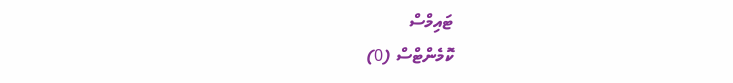ޓައިމްސް
ކޮމެންޓްސް (0)